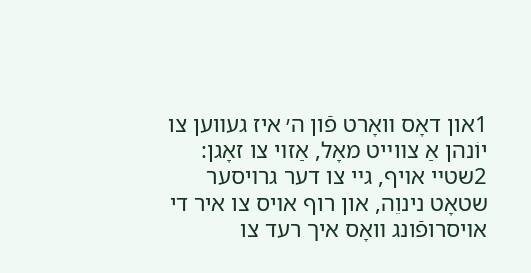1און דאָס װאָרט פֿון ה׳ איז געװען צו יוֹנהן אַ צװײט מאָל, אַזױ צו זאָגן: 2שטײ אױף, גײ צו דער גרױסער שטאָט נינוֵה, און רוף אױס צו איר די אױסרופֿונג װאָס איך רעד צו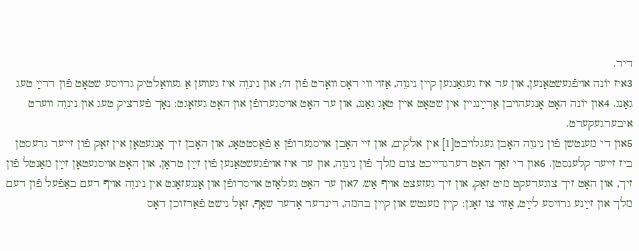דיר.
3איז יוֹנה אױפֿגעשטאַנען, און ער איז געגאַנגען קײן נינוֵה, אַזױ װי דאָס װאָרט פֿון ה׳; און נינוֵה איז געװען אַ געװאַלטיק גרױסע שטאָט פֿון דרײַ טעג גאַנג. 4און יוֹנה האָט אָנגעהױבן אַרײַנגײן אין שטאָט אײן טאָג גאַנג, און ער האָט אױסגערופֿן און האָט געזאָגט: נאָך פֿערציק טעג און נינוֵה װערט איבערגעקערט.
5און די מענטשן פֿון נינוֵה האָבן געגלױבט[1] אין אלֹקים, און זײ האָבן אױסגערופֿן אַ פֿאַסטטאָג, און האָבן זיך אָנגעטאָן אין זאַק פֿון זײער גרעסטן ביז זײער קלענסטן. 6און די זאַך האָט דערגרײכט צום מלך פֿון נינוֵה, און ער איז אױפֿגעשטאַנען פֿון זײַן טראָן, און האָט אױסגעטאָן זײַן מאַנטל פֿון זיך, און האָט זיך צוגעדעקט מיט זאַק, און זיך געזעצט אױף אַש. 7און ער האָט געלאָזט אױסרופֿן און אָנגעזאָגט אין נינוֵה אױף דעם באַפֿעל פֿון דעם מלך און זײַנע גרױסע לײַט, אַזױ צו זאָגן: קײן מענטש און קײן בהמה, רינדער אָדער שאָף, זאָל נישט פֿאַרזוכן דאָס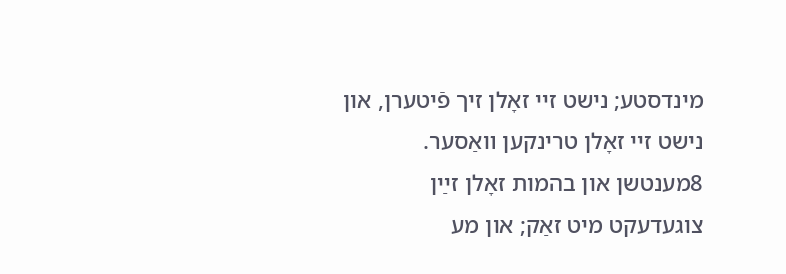מינדסטע; נישט זײ זאָלן זיך פֿיטערן, און נישט זײ זאָלן טרינקען װאַסער. 8מענטשן און בהמות זאָלן זײַן צוגעדעקט מיט זאַק; און מע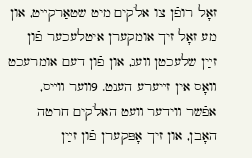זאָל רופֿן צו אלֹקים מיט שטאַרקײט, און מע זאָל זיך אומקערן איטלעכער פֿון זײַן שלעכטן װעג, און פֿון דעם אומרעכט װאָס אין זײערע הענט. 9װער װײס, אפֿשר װידער װעט האלֹקים חרטה האָבן, און זיך אָפּקערן פֿון זײַן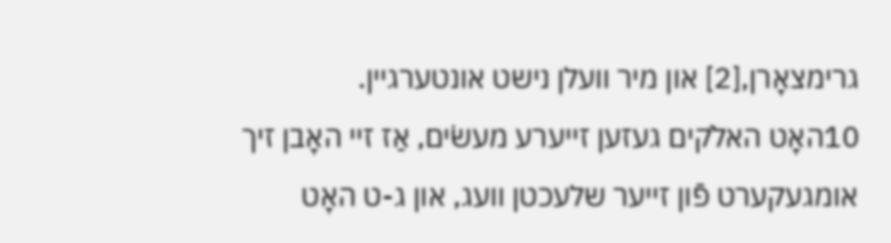גרימצאָרן,[2] און מיר װעלן נישט אונטערגײן.
10האָט האלֹקים געזען זײערע מעשׂים, אַז זײ האָבן זיך אומגעקערט פֿון זײער שלעכטן װעג, און ג-ט האָט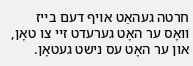חרטה געהאַט אױף דעם בײז װאָס ער האָט גערעדט זײ צו טאָן, און ער האָט עס נישט געטאָן.